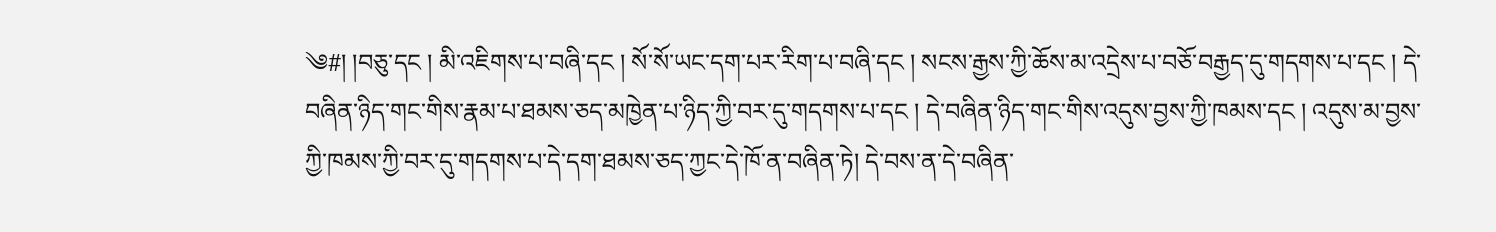༄#། །བཅུ་དང ། མི་འཇིགས་པ་བཞི་དང ། སོ་སོ་ཡང་དག་པར་རིག་པ་བཞི་དང ། སངས་རྒྱས་ཀྱི་ཆོས་མ་འདྲེས་པ་བཅོ་བརྒྱད་དུ་གདགས་པ་དང ། དེ་བཞིན་ཉིད་གང་གིས་རྣམ་པ་ཐམས་ཅད་མཁྱེན་པ་ཉིད་ཀྱི་བར་དུ་གདགས་པ་དང ། དེ་བཞིན་ཉིད་གང་གིས་འདུས་བྱས་ཀྱི་ཁམས་དང ། འདུས་མ་བྱས་ཀྱི་ཁམས་ཀྱི་བར་དུ་གདགས་པ་དེ་དག་ཐམས་ཅད་ཀྱང་དེ་ཁོ་ན་བཞིན་ཏེ། དེ་བས་ན་དེ་བཞིན་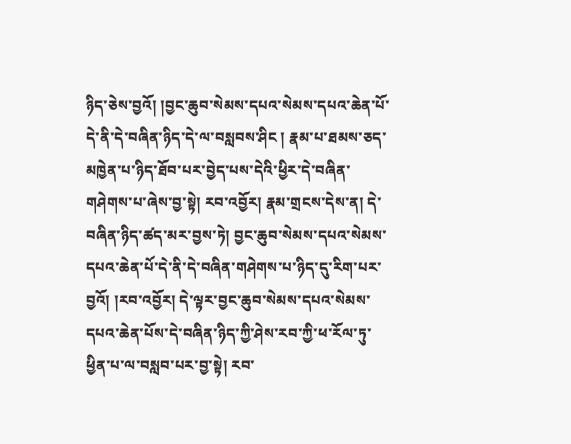ཉིད་ཅེས་བྱའོ། །བྱང་ཆུབ་སེམས་དཔའ་སེམས་དཔའ་ཆེན་པོ་དེ་ནི་དེ་བཞིན་ཉིད་དེ་ལ་བསླབས་ཤིང ། རྣམ་པ་ཐམས་ཅད་མཁྱེན་པ་ཉིད་ཐོབ་པར་བྱེད་པས་དེའི་ཕྱིར་དེ་བཞིན་གཤེགས་པ་ཞེས་བྱ་སྟེ། རབ་འབྱོར། རྣམ་གྲངས་དེས་ན། དེ་བཞིན་ཉིད་ཚད་མར་བྱས་ཏེ། བྱང་ཆུབ་སེམས་དཔའ་སེམས་དཔའ་ཆེན་པོ་དེ་ནི་དེ་བཞིན་གཤེགས་པ་ཉིད་དུ་རིག་པར་བྱའོ། །རབ་འབྱོར། དེ་ལྟར་བྱང་ཆུབ་སེམས་དཔའ་སེམས་དཔའ་ཆེན་པོས་དེ་བཞིན་ཉིད་ཀྱི་ཤེས་རབ་ཀྱི་ཕ་རོལ་ཏུ་ཕྱིན་པ་ལ་བསླབ་པར་བྱ་སྟེ། རབ་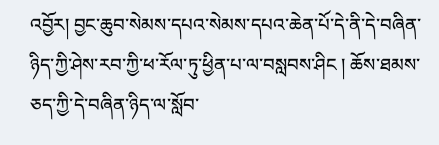འབྱོར། བྱང་ཆུབ་སེམས་དཔའ་སེམས་དཔའ་ཆེན་པོ་དེ་ནི་དེ་བཞིན་ཉིད་ཀྱི་ཤེས་རབ་ཀྱི་ཕ་རོལ་ཏུ་ཕྱིན་པ་ལ་བསླབས་ཤིང ། ཆོས་ཐམས་ཅད་ཀྱི་དེ་བཞིན་ཉིད་ལ་སློབ་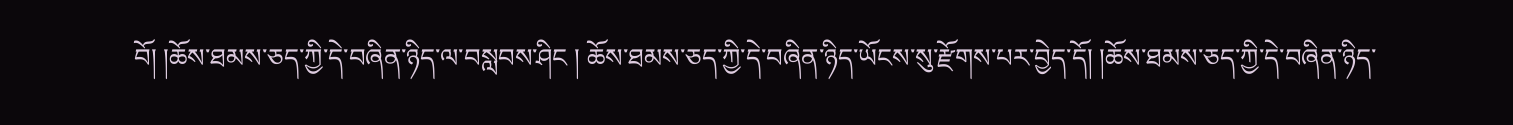བོ། །ཆོས་ཐམས་ཅད་ཀྱི་དེ་བཞིན་ཉིད་ལ་བསླབས་ཤིང ། ཆོས་ཐམས་ཅད་ཀྱི་དེ་བཞིན་ཉིད་ཡོངས་སུ་རྫོགས་པར་བྱེད་དོ། །ཆོས་ཐམས་ཅད་ཀྱི་དེ་བཞིན་ཉིད་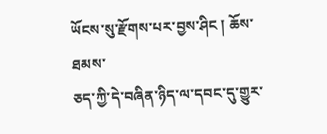ཡོངས་སུ་རྫོགས་པར་བྱས་ཤིང ། ཆོས་ཐམས་
ཅད་ཀྱི་དེ་བཞིན་ཉིད་ལ་དབང་དུ་གྱུར་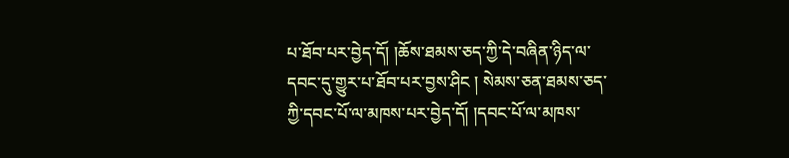པ་ཐོབ་པར་བྱེད་དོ། །ཆོས་ཐམས་ཅད་ཀྱི་དེ་བཞིན་ཉིད་ལ་དབང་དུ་གྱུར་པ་ཐོབ་པར་བྱས་ཤིང ། སེམས་ཅན་ཐམས་ཅད་ཀྱི་དབང་པོ་ལ་མཁས་པར་བྱེད་དོ། །དབང་པོ་ལ་མཁས་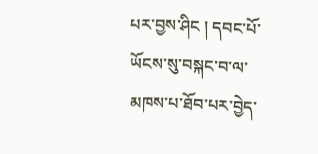པར་བྱས་ཤིང ། དབང་པོ་ཡོངས་སུ་བསྐང་བ་ལ་མཁས་པ་ཐོབ་པར་བྱེད་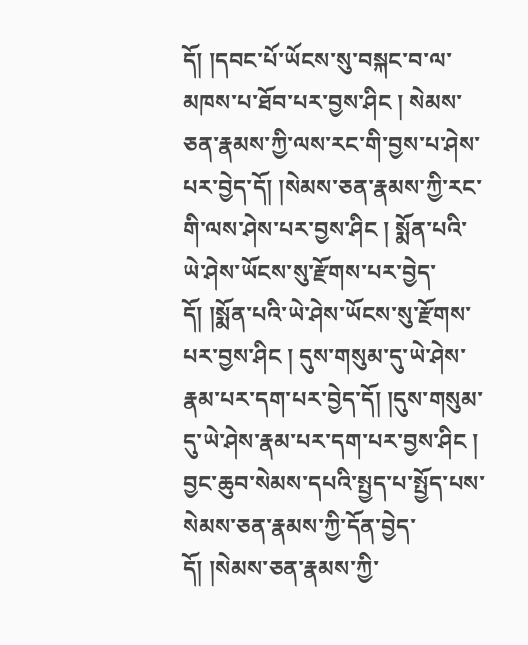དོ། །དབང་པོ་ཡོངས་སུ་བསྐང་བ་ལ་མཁས་པ་ཐོབ་པར་བྱས་ཤིང ། སེམས་ཅན་རྣམས་ཀྱི་ལས་རང་གི་བྱས་པ་ཤེས་པར་བྱེད་དོ། །སེམས་ཅན་རྣམས་ཀྱི་རང་གི་ལས་ཤེས་པར་བྱས་ཤིང ། སྨོན་པའི་ཡེ་ཤེས་ཡོངས་སུ་རྫོགས་པར་བྱེད་དོ། །སྨོན་པའི་ཡེ་ཤེས་ཡོངས་སུ་རྫོགས་པར་བྱས་ཤིང ། དུས་གསུམ་དུ་ཡེ་ཤེས་རྣམ་པར་དག་པར་བྱེད་དོ། །དུས་གསུམ་དུ་ཡེ་ཤེས་རྣམ་པར་དག་པར་བྱས་ཤིང ། བྱང་ཆུབ་སེམས་དཔའི་སྤྱད་པ་སྤྱོད་པས་སེམས་ཅན་རྣམས་ཀྱི་དོན་བྱེད་དོ། །སེམས་ཅན་རྣམས་ཀྱི་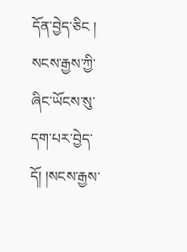དོན་བྱེད་ཅིང ། སངས་རྒྱས་ཀྱི་ཞིང་ཡོངས་སུ་དག་པར་བྱེད་དོ། །སངས་རྒྱས་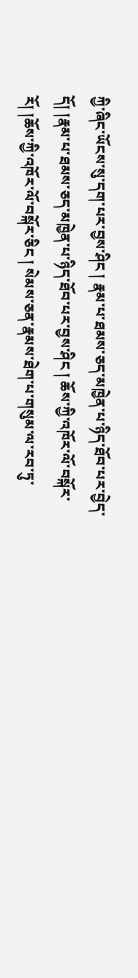ཀྱི་ཞིང་ཡོངས་སུ་དག་པར་བྱས་ཤིང ། རྣམ་པ་ཐམས་ཅད་མཁྱེན་པ་ཉིད་ཐོབ་པར་བྱེད་དོ། །རྣམ་པ་ཐམས་ཅད་མཁྱེན་པ་ཉིད་ཐོབ་པར་བྱས་ཤིང ། ཆོས་ཀྱི་འཁོར་ལོ་བསྐོར་རོ། །ཆོས་ཀྱི་འཁོར་ལོ་བསྐོར་ཅིང ། སེམས་ཅན་རྣམས་ཐེག་པ་གསུམ་ལ་རབ་ཏུ་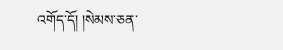འགོད་དོ། །སེམས་ཅན་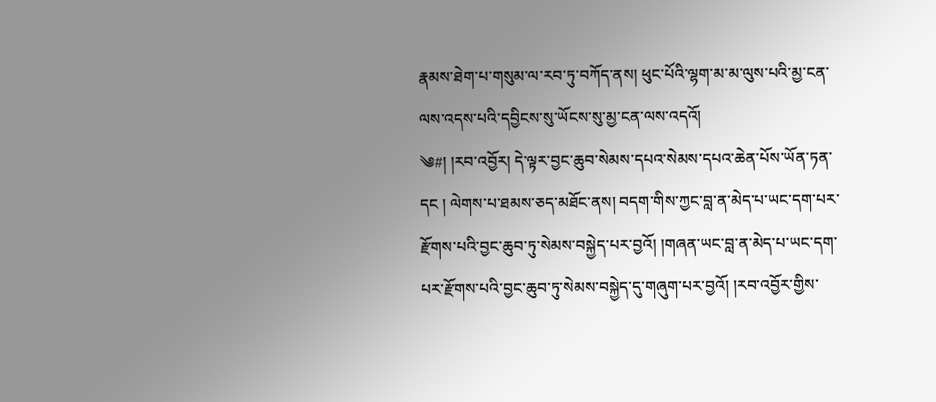རྣམས་ཐེག་པ་གསུམ་ལ་རབ་ཏུ་བཀོད་ནས། ཕུང་པོའི་ལྷག་མ་མ་ལུས་པའི་མྱ་ངན་ལས་འདས་པའི་དབྱིངས་སུ་ཡོངས་སུ་མྱ་ངན་ལས་འདའོ།
༄#། །རབ་འབྱོར། དེ་ལྟར་བྱང་ཆུབ་སེམས་དཔའ་སེམས་དཔའ་ཆེན་པོས་ཡོན་ཏན་དང ། ལེགས་པ་ཐམས་ཅད་མཐོང་ནས། བདག་གིས་ཀྱང་བླ་ན་མེད་པ་ཡང་དག་པར་རྫོགས་པའི་བྱང་ཆུབ་ཏུ་སེམས་བསྐྱེད་པར་བྱའོ། །གཞན་ཡང་བླ་ན་མེད་པ་ཡང་དག་པར་རྫོགས་པའི་བྱང་ཆུབ་ཏུ་སེམས་བསྐྱེད་དུ་གཞུག་པར་བྱའོ། །རབ་འབྱོར་གྱིས་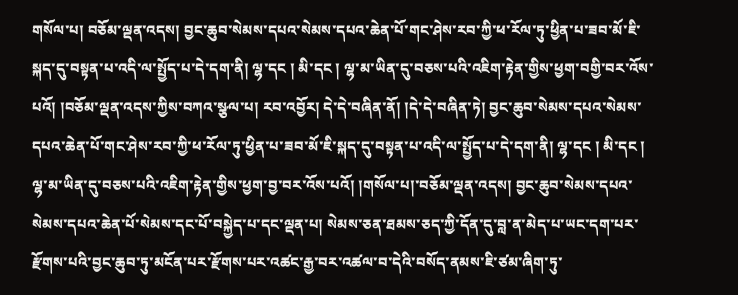གསོལ་པ། བཅོམ་ལྡན་འདས། བྱང་ཆུབ་སེམས་དཔའ་སེམས་དཔའ་ཆེན་པོ་གང་ཤེས་རབ་ཀྱི་ཕ་རོལ་ཏུ་ཕྱིན་པ་ཟབ་མོ་ཇི་སྐད་དུ་བསྟན་པ་འདི་ལ་སྤྱོད་པ་དེ་དག་ནི། ལྷ་དང ། མི་དང ། ལྷ་མ་ཡིན་དུ་བཅས་པའི་འཇིག་རྟེན་གྱིས་ཕྱག་བགྱི་བར་འོས་པའོ། །བཅོམ་ལྡན་འདས་ཀྱིས་བཀའ་སྩལ་པ། རབ་འབྱོར། དེ་དེ་བཞིན་ནོ། །དེ་དེ་བཞིན་ཏེ། བྱང་ཆུབ་སེམས་དཔའ་སེམས་དཔའ་ཆེན་པོ་གང་ཤེས་རབ་ཀྱི་ཕ་རོལ་ཏུ་ཕྱིན་པ་ཟབ་མོ་ཇི་སྐད་དུ་བསྟན་པ་འདི་ལ་སྤྱོད་པ་དེ་དག་ནི། ལྷ་དང ། མི་དང ། ལྷ་མ་ཡིན་དུ་བཅས་པའི་འཇིག་རྟེན་གྱིས་ཕྱག་བྱ་བར་འོས་པའོ། །གསོལ་པ།་བཅོམ་ལྡན་འདས། བྱང་ཆུབ་སེམས་དཔའ་སེམས་དཔའ་ཆེན་པོ་སེམས་དང་པོ་བསྐྱེད་པ་དང་ལྡན་པ། སེམས་ཅན་ཐམས་ཅད་ཀྱི་དོན་དུ་བླ་ན་མེད་པ་ཡང་དག་པར་རྫོགས་པའི་བྱང་ཆུབ་ཏུ་མངོན་པར་རྫོགས་པར་འཚང་རྒྱ་བར་འཚལ་བ་དེའི་བསོད་ནམས་ཇི་ཙམ་ཞིག་ཏུ་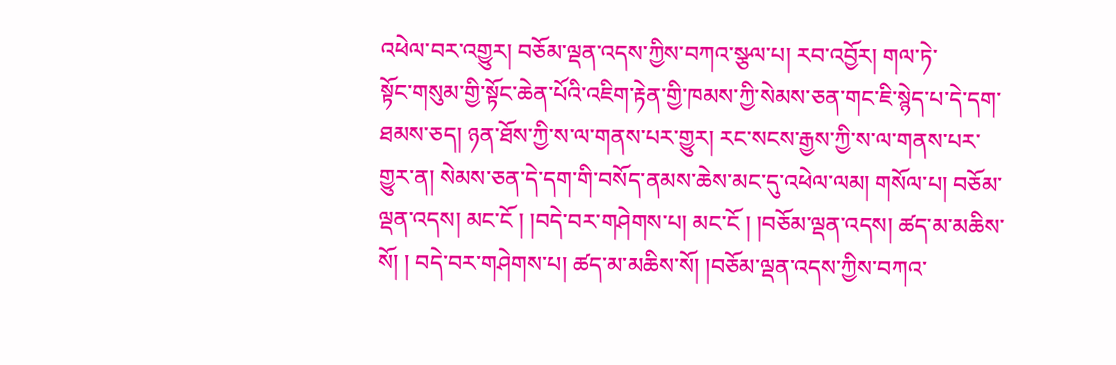འཕེལ་བར་འགྱུར། བཅོམ་ལྡན་འདས་ཀྱིས་བཀའ་སྩལ་པ། རབ་འབྱོར། གལ་ཏེ་
སྟོང་གསུམ་གྱི་སྟོང་ཆེན་པོའི་འཇིག་རྟེན་གྱི་ཁམས་ཀྱི་སེམས་ཅན་གང་ཇི་སྙེད་པ་དེ་དག་ཐམས་ཅད། ཉན་ཐོས་ཀྱི་ས་ལ་གནས་པར་གྱུར། རང་སངས་རྒྱས་ཀྱི་ས་ལ་གནས་པར་གྱུར་ན། སེམས་ཅན་དེ་དག་གི་བསོད་ནམས་ཆེས་མང་དུ་འཕེལ་ལམ། གསོལ་པ། བཅོམ་ལྡན་འདས། མང་ངོ ། །བདེ་བར་གཤེགས་པ། མང་ངོ ། །བཅོམ་ལྡན་འདས། ཚད་མ་མཆིས་སོ། ། བདེ་བར་གཤེགས་པ། ཚད་མ་མཆིས་སོ། །བཅོམ་ལྡན་འདས་ཀྱིས་བཀའ་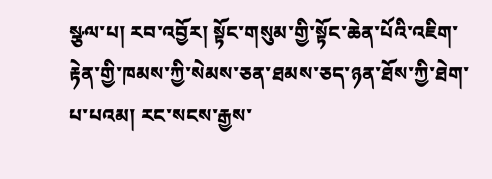སྩལ་པ། རབ་འབྱོར། སྟོང་གསུམ་གྱི་སྟོང་ཆེན་པོའི་འཇིག་རྟེན་གྱི་ཁམས་ཀྱི་སེམས་ཅན་ཐམས་ཅད་ཉན་ཐོས་ཀྱི་ཐེག་པ་པའམ། རང་སངས་རྒྱས་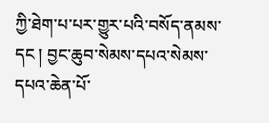ཀྱི་ཐེག་པ་པར་གྱུར་པའི་བསོད་ནམས་དང ། བྱང་ཆུབ་སེམས་དཔའ་སེམས་དཔའ་ཆེན་པོ་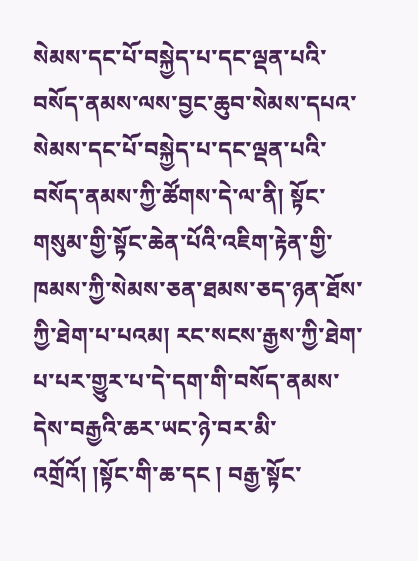སེམས་དང་པོ་བསྐྱེད་པ་དང་ལྡན་པའི་བསོད་ནམས་ལས་བྱང་ཆུབ་སེམས་དཔའ་སེམས་དང་པོ་བསྐྱེད་པ་དང་ལྡན་པའི་བསོད་ནམས་ཀྱི་ཚོགས་དེ་ལ་ནི། སྟོང་གསུམ་གྱི་སྟོང་ཆེན་པོའི་འཇིག་རྟེན་གྱི་ཁམས་ཀྱི་སེམས་ཅན་ཐམས་ཅད་ཉན་ཐོས་ཀྱི་ཐེག་པ་པའམ། རང་སངས་རྒྱས་ཀྱི་ཐེག་པ་པར་གྱུར་པ་དེ་དག་གི་བསོད་ནམས་དེས་བརྒྱའི་ཆར་ཡང་ཉེ་བར་མི་འགྲོའོ། །སྟོང་གི་ཆ་དང ། བརྒྱ་སྟོང་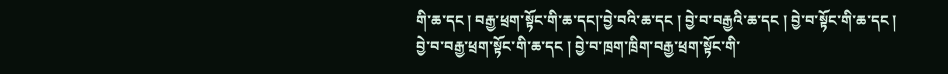གི་ཆ་དང ། བརྒྱ་ཕྲག་སྟོང་གི་ཆ་དང།་བྱེ་བའི་ཆ་དང ། བྱེ་བ་བརྒྱའི་ཆ་དང ། བྱེ་བ་སྟོང་གི་ཆ་དང ། བྱེ་བ་བརྒྱ་ཕྲག་སྟོང་གི་ཆ་དང ། བྱེ་བ་ཁྲག་ཁྲིག་བརྒྱ་ཕྲག་སྟོང་གི་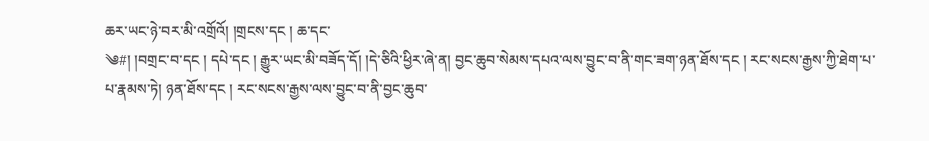ཆར་ཡང་ཉེ་བར་མི་འགྲོའོ། །གྲངས་དང ། ཆ་དང་
༄#། །བགྲང་བ་དང ། དཔེ་དང ། རྒྱུར་ཡང་མི་བཟོད་དོ། །དེ་ཅིའི་ཕྱིར་ཞེ་ན། བྱང་ཆུབ་སེམས་དཔའ་ལས་བྱུང་བ་ནི་གང་ཟག་ཉན་ཐོས་དང ། རང་སངས་རྒྱས་ཀྱི་ཐེག་པ་པ་རྣམས་ཏེ། ཉན་ཐོས་དང ། རང་སངས་རྒྱས་ལས་བྱུང་བ་ནི་བྱང་ཆུབ་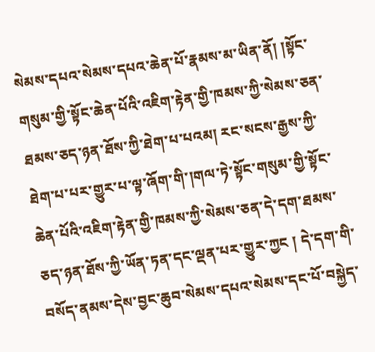སེམས་དཔའ་སེམས་དཔའ་ཆེན་པོ་རྣམས་མ་ཡིན་ནོ། །སྟོང་གསུམ་གྱི་སྟོང་ཆེན་པོའི་འཇིག་རྟེན་གྱི་ཁམས་ཀྱི་སེམས་ཅན་ཐམས་ཅད་ཉན་ཐོས་ཀྱི་ཐེག་པ་པའམ། རང་སངས་རྒྱས་ཀྱི་ཐེག་པ་པར་གྱུར་པ་ལྟ་ཞོག་གི་།གལ་ཏེ་སྟོང་གསུམ་གྱི་སྟོང་ཆེན་པོའི་འཇིག་རྟེན་གྱི་ཁམས་ཀྱི་སེམས་ཅན་དེ་དག་ཐམས་ཅད་ཉན་ཐོས་ཀྱི་ཡོན་ཏན་དང་ལྡན་པར་གྱུར་ཀྱང ། དེ་དག་གི་བསོད་ནམས་དེས་བྱང་ཆུབ་སེམས་དཔའ་སེམས་དང་པོ་བསྐྱེད་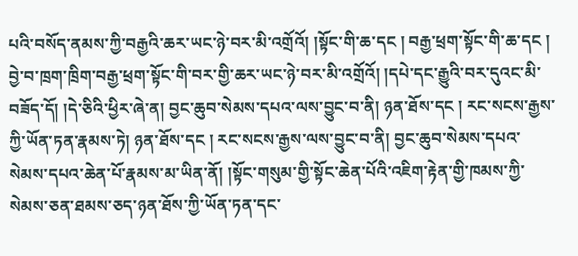པའི་བསོད་ནམས་ཀྱི་བརྒྱའི་ཆར་ཡང་ཉེ་བར་མི་འགྲོའོ། །སྟོང་གི་ཆ་དང ། བརྒྱ་ཕྲག་སྟོང་གི་ཆ་དང ། བྱེ་བ་ཁྲག་ཁྲིག་བརྒྱ་ཕྲག་སྟོང་གི་བར་གྱི་ཆར་ཡང་ཉེ་བར་མི་འགྲོའོ། །དཔེ་དང་རྒྱུའི་བར་དུའང་མི་བཟོད་དོ། །དེ་ཅིའི་ཕྱིར་ཞེ་ན། བྱང་ཆུབ་སེམས་དཔའ་ལས་བྱུང་བ་ནི། ཉན་ཐོས་དང ། རང་སངས་རྒྱས་ཀྱི་ཡོན་ཏན་རྣམས་ཏེ། ཉན་ཐོས་དང ། རང་སངས་རྒྱས་ལས་བྱུང་བ་ནི། བྱང་ཆུབ་སེམས་དཔའ་སེམས་དཔའ་ཆེན་པོ་རྣམས་མ་ཡིན་ནོ། །སྟོང་གསུམ་གྱི་སྟོང་ཆེན་པོའི་འཇིག་རྟེན་གྱི་ཁམས་ཀྱི་སེམས་ཅན་ཐམས་ཅད་ཉན་ཐོས་ཀྱི་ཡོན་ཏན་དང་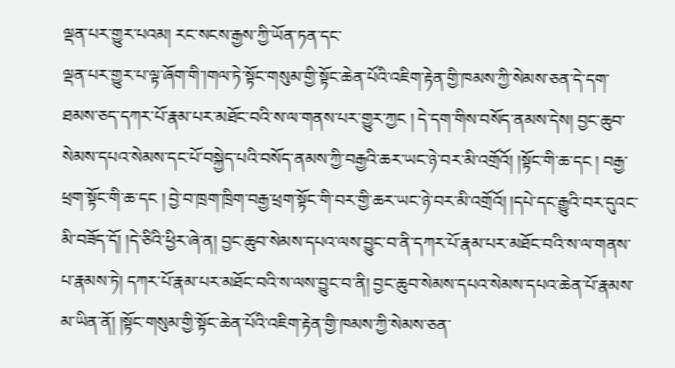ལྡན་པར་གྱུར་པའམ། རང་སངས་རྒྱས་ཀྱི་ཡོན་ཏན་དང་
ལྡན་པར་གྱུར་པ་ལྟ་ཞོག་གི་།གལ་ཏེ་སྟོང་གསུམ་གྱི་སྟོང་ཆེན་པོའི་འཇིག་རྟེན་གྱི་ཁམས་ཀྱི་སེམས་ཅན་དེ་དག་ཐམས་ཅད་དཀར་པོ་རྣམ་པར་མཐོང་བའི་ས་ལ་གནས་པར་གྱུར་ཀྱང ། དེ་དག་གིས་བསོད་ནམས་དེས། བྱང་ཆུབ་སེམས་དཔའ་སེམས་དང་པོ་བསྐྱེད་པའི་བསོད་ནམས་ཀྱི་བརྒྱའི་ཆར་ཡང་ཉེ་བར་མི་འགྲོའོ། །སྟོང་གི་ཆ་དང ། བརྒྱ་ཕྲག་སྟོང་གི་ཆ་དང ། བྱེ་བ་ཁྲག་ཁྲིག་བརྒྱ་ཕྲག་སྟོང་གི་བར་གྱི་ཆར་ཡང་ཉེ་བར་མི་འགྲོའོ། །དཔེ་དང་རྒྱུའི་བར་དུའང་མི་བཟོད་དོ། །དེ་ཅིའི་ཕྱིར་ཞེ་ན། བྱང་ཆུབ་སེམས་དཔའ་ལས་བྱུང་བ་ནི་དཀར་པོ་རྣམ་པར་མཐོང་བའི་ས་ལ་གནས་པ་རྣམས་ཏེ། དཀར་པོ་རྣམ་པར་མཐོང་བའི་ས་ལས་བྱུང་བ་ནི། བྱང་ཆུབ་སེམས་དཔའ་སེམས་དཔའ་ཆེན་པོ་རྣམས་མ་ཡིན་ནོ། །སྟོང་གསུམ་གྱི་སྟོང་ཆེན་པོའི་འཇིག་རྟེན་གྱི་ཁམས་ཀྱི་སེམས་ཅན་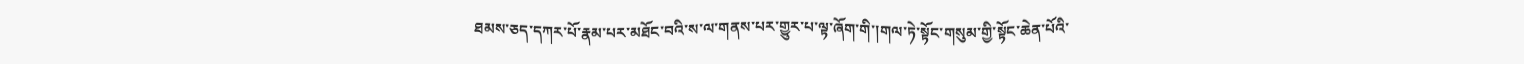ཐམས་ཅད་དཀར་པོ་རྣམ་པར་མཐོང་བའི་ས་ལ་གནས་པར་གྱུར་པ་ལྟ་ཞོག་གི་།གལ་ཏེ་སྟོང་གསུམ་གྱི་སྟོང་ཆེན་པོའི་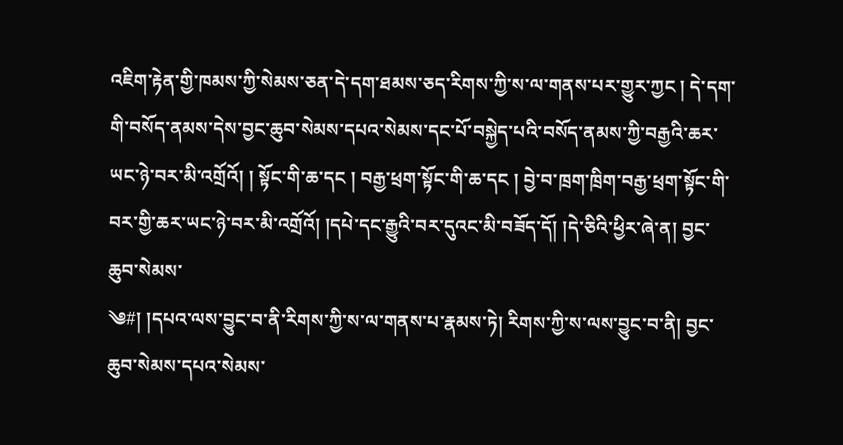འཇིག་རྟེན་གྱི་ཁམས་ཀྱི་སེམས་ཅན་དེ་དག་ཐམས་ཅད་རིགས་ཀྱི་ས་ལ་གནས་པར་གྱུར་ཀྱང ། དེ་དག་གི་བསོད་ནམས་དེས་བྱང་ཆུབ་སེམས་དཔའ་སེམས་དང་པོ་བསྐྱེད་པའི་བསོད་ནམས་ཀྱི་བརྒྱའི་ཆར་ཡང་ཉེ་བར་མི་འགྲོའོ། ། སྟོང་གི་ཆ་དང ། བརྒྱ་ཕྲག་སྟོང་གི་ཆ་དང ། བྱེ་བ་ཁྲག་ཁྲིག་བརྒྱ་ཕྲག་སྟོང་གི་བར་གྱི་ཆར་ཡང་ཉེ་བར་མི་འགྲོའོ། །དཔེ་དང་རྒྱུའི་བར་དུའང་མི་བཟོད་དོ། །དེ་ཅིའི་ཕྱིར་ཞེ་ན། བྱང་ཆུབ་སེམས་
༄#། །དཔའ་ལས་བྱུང་བ་ནི་རིགས་ཀྱི་ས་ལ་གནས་པ་རྣམས་ཏེ། རིགས་ཀྱི་ས་ལས་བྱུང་བ་ནི། བྱང་ཆུབ་སེམས་དཔའ་སེམས་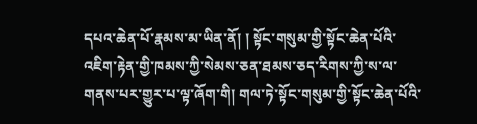དཔའ་ཆེན་པོ་རྣམས་མ་ཡིན་ནོ། ། སྟོང་གསུམ་གྱི་སྟོང་ཆེན་པོའི་འཇིག་རྟེན་གྱི་ཁམས་ཀྱི་སེམས་ཅན་ཐམས་ཅད་རིགས་ཀྱི་ས་ལ་གནས་པར་གྱུར་པ་ལྟ་ཞོག་གི། གལ་ཏེ་སྟོང་གསུམ་གྱི་སྟོང་ཆེན་པོའི་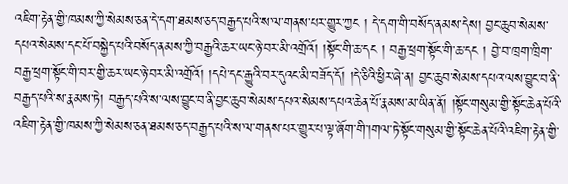འཇིག་རྟེན་གྱི་ཁམས་ཀྱི་སེམས་ཅན་དེ་དག་ཐམས་ཅད་བརྒྱད་པའི་ས་ལ་གནས་པར་གྱུར་ཀྱང ། དེ་དག་གི་བསོད་ནམས་དེས། བྱང་ཆུབ་སེམས་དཔའ་སེམས་དང་པོ་བསྐྱེད་པའི་བསོད་ནམས་ཀྱི་བརྒྱའི་ཆར་ཡང་ཉེ་བར་མི་འགྲོའོ། །སྟོང་གི་ཆ་དང ། བརྒྱ་ཕྲག་སྟོང་གི་ཆ་དང ། བྱེ་བ་ཁྲག་ཁྲིག་བརྒྱ་ཕྲག་སྟོང་གི་བར་གྱི་ཆར་ཡང་ཉེ་བར་མི་འགྲོའོ། །དཔེ་དང་རྒྱུའི་བར་དུའང་མི་བཟོད་དོ། །དེ་ཅིའི་ཕྱིར་ཞེ་ན། བྱང་ཆུབ་སེམས་དཔའ་ལས་བྱུང་བ་ནི་བརྒྱད་པའི་ས་རྣམས་ཏེ། བརྒྱད་པའི་ས་ལས་བྱུང་བ་ནི་བྱང་ཆུབ་སེམས་དཔའ་སེམས་དཔའ་ཆེན་པོ་རྣམས་མ་ཡིན་ནོ། །སྟོང་གསུམ་གྱི་སྟོང་ཆེན་པོའི་འཇིག་རྟེན་གྱི་ཁམས་ཀྱི་སེམས་ཅན་ཐམས་ཅད་བརྒྱད་པའི་ས་ལ་གནས་པར་གྱུར་པ་ལྟ་ཞོག་གི་།གལ་ཏེ་སྟོང་གསུམ་གྱི་སྟོང་ཆེན་པོའི་འཇིག་རྟེན་གྱི་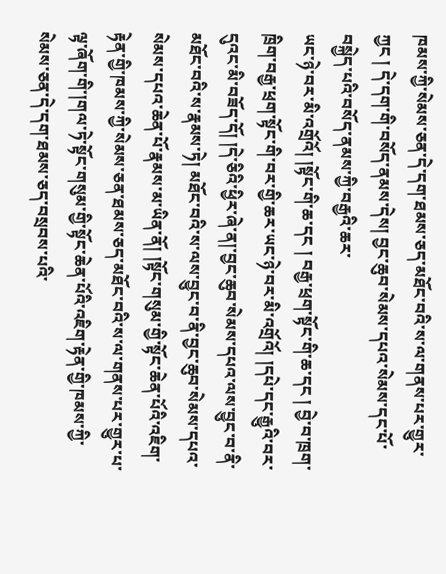ཁམས་ཀྱི་སེམས་ཅན་དེ་དག་ཐམས་ཅད་མཐོང་བའི་ས་ལ་གནས་པར་གྱུར་ཀྱང ། དེ་དག་གི་བསོད་ནམས་དེས། བྱང་ཆུབ་སེམས་དཔའ་སེམས་དང་པོ་བསྐྱེད་པའི་བསོད་ནམས་ཀྱི་བརྒྱའི་ཆར་
ཡང་ཉེ་བར་མི་འགྲོའོ། །སྟོང་གི་ཆ་དང ། བརྒྱ་ཕྲག་སྟོང་གི་ཆ་དང ། བྱེ་བ་ཁྲག་ཁྲིག་བརྒྱ་ཕྲག་སྟོང་གི་བར་གྱི་ཆར་ཡང་ཉེ་བར་མི་འགྲོའོ། །དཔེ་དང་རྒྱུའི་བར་དུའང་མི་བཟོད་དོ། །དེ་ཅིའི་ཕྱིར་ཞེ་ན།་བྱང་ཆུབ་སེམས་དཔའ་ལས་བྱུང་བ་ནི་མཐོང་བའི་ས་རྣམས་ཏེ། མཐོང་བའི་ས་ལས་བྱུང་བ་ནི་བྱང་ཆུབ་སེམས་དཔའ་སེམས་དཔའ་ཆེན་པོ་རྣམས་མ་ཡིན་ནོ། །སྟོང་གསུམ་གྱི་སྟོང་ཆེན་པོའི་འཇིག་རྟེན་གྱི་ཁམས་ཀྱི་སེམས་ཅན་ཐམས་ཅད་མཐོང་བའི་ས་ལ་གནས་པར་གྱུར་པ་ལྟ་ཞོག་གི་།གལ་ཏེ་སྟོང་གསུམ་གྱི་སྟོང་ཆེན་པོའི་འཇིག་རྟེན་གྱི་ཁམས་ཀྱི་སེམས་ཅན་དེ་དག་ཐམས་ཅད་བསྲབས་པའི་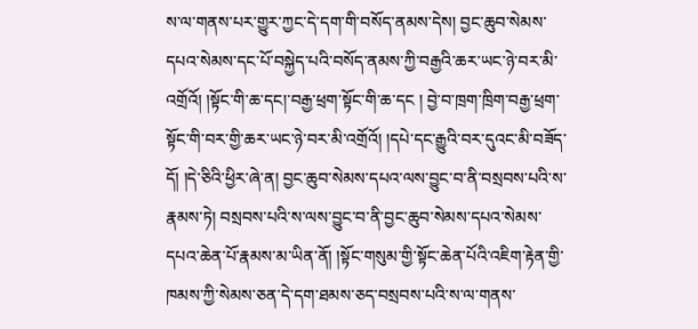ས་ལ་གནས་པར་གྱུར་ཀྱང་དེ་དག་གི་བསོད་ནམས་དེས། བྱང་ཆུབ་སེམས་དཔའ་སེམས་དང་པོ་བསྐྱེད་པའི་བསོད་ནམས་ཀྱི་བརྒྱའི་ཆར་ཡང་ཉེ་བར་མི་འགྲོའོ། །སྟོང་གི་ཆ་དང།་བརྒྱ་ཕྲག་སྟོང་གི་ཆ་དང ། བྱེ་བ་ཁྲག་ཁྲིག་བརྒྱ་ཕྲག་སྟོང་གི་བར་གྱི་ཆར་ཡང་ཉེ་བར་མི་འགྲོའོ། །དཔེ་དང་རྒྱུའི་བར་དུའང་མི་བཟོད་དོ། །དེ་ཅིའི་ཕྱིར་ཞེ་ན། བྱང་ཆུབ་སེམས་དཔའ་ལས་བྱུང་བ་ནི་བསྲབས་པའི་ས་རྣམས་ཏེ། བསྲབས་པའི་ས་ལས་བྱུང་བ་ནི་བྱང་ཆུབ་སེམས་དཔའ་སེམས་དཔའ་ཆེན་པོ་རྣམས་མ་ཡིན་ནོ། །སྟོང་གསུམ་གྱི་སྟོང་ཆེན་པོའི་འཇིག་རྟེན་གྱི་ཁམས་ཀྱི་སེམས་ཅན་དེ་དག་ཐམས་ཅད་བསྲབས་པའི་ས་ལ་གནས་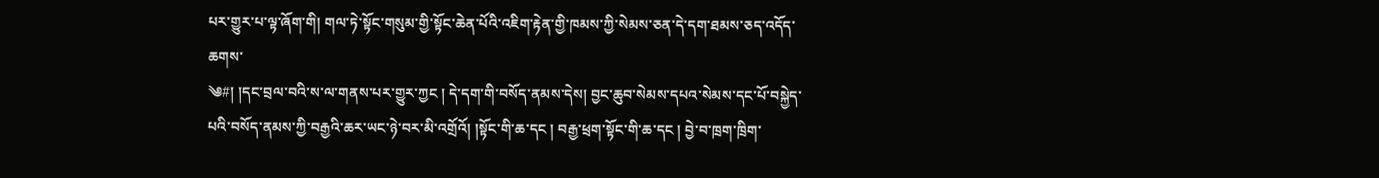པར་གྱུར་པ་ལྟ་ཞོག་གི། གལ་ཏེ་སྟོང་གསུམ་གྱི་སྟོང་ཆེན་པོའི་འཇིག་རྟེན་གྱི་ཁམས་ཀྱི་སེམས་ཅན་དེ་དག་ཐམས་ཅད་འདོད་ཆགས་
༄#། །དང་བྲལ་བའི་ས་ལ་གནས་པར་གྱུར་ཀྱང ། དེ་དག་གི་བསོད་ནམས་དེས། བྱང་ཆུབ་སེམས་དཔའ་སེམས་དང་པོ་བསྐྱེད་པའི་བསོད་ནམས་ཀྱི་བརྒྱའི་ཆར་ཡང་ཉེ་བར་མི་འགྲོའོ། །སྟོང་གི་ཆ་དང ། བརྒྱ་ཕྲག་སྟོང་གི་ཆ་དང ། བྱེ་བ་ཁྲག་ཁྲིག་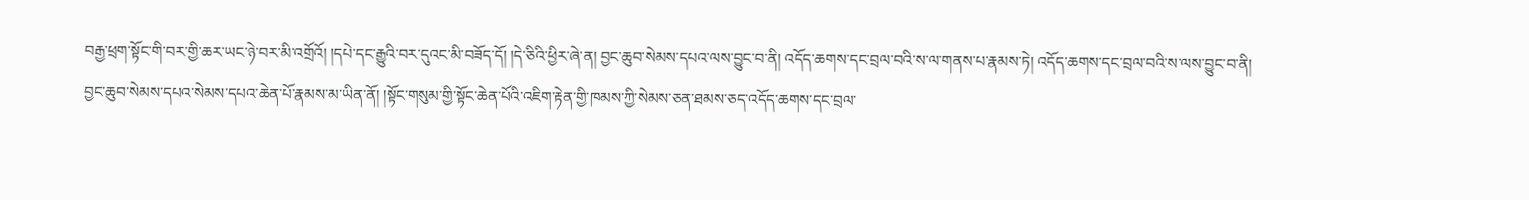བརྒྱ་ཕྲག་སྟོང་གི་བར་གྱི་ཆར་ཡང་ཉེ་བར་མི་འགྲོའོ། །དཔེ་དང་རྒྱུའི་བར་དུའང་མི་བཟོད་དོ། །དེ་ཅིའི་ཕྱིར་ཞེ་ན། བྱང་ཆུབ་སེམས་དཔའ་ལས་བྱུང་བ་ནི། འདོད་ཆགས་དང་བྲལ་བའི་ས་ལ་གནས་པ་རྣམས་ཏེ། འདོད་ཆགས་དང་བྲལ་བའི་ས་ལས་བྱུང་བ་ནི། བྱང་ཆུབ་སེམས་དཔའ་སེམས་དཔའ་ཆེན་པོ་རྣམས་མ་ཡིན་ནོ། །སྟོང་གསུམ་གྱི་སྟོང་ཆེན་པོའི་འཇིག་རྟེན་གྱི་ཁམས་ཀྱི་སེམས་ཅན་ཐམས་ཅད་འདོད་ཆགས་དང་བྲལ་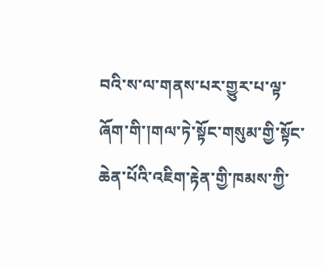བའི་ས་ལ་གནས་པར་གྱུར་པ་ལྟ་ཞོག་གི་།གལ་ཏེ་སྟོང་གསུམ་གྱི་སྟོང་ཆེན་པོའི་འཇིག་རྟེན་གྱི་ཁམས་ཀྱི་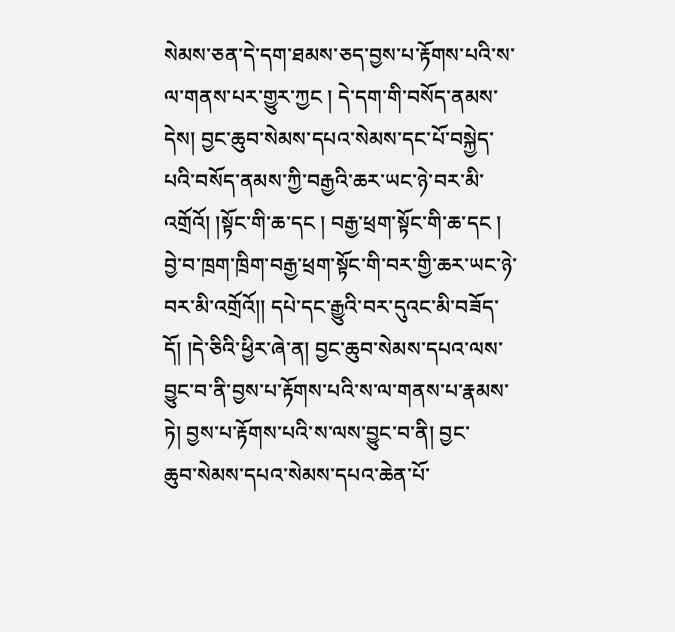སེམས་ཅན་དེ་དག་ཐམས་ཅད་བྱས་པ་རྟོགས་པའི་ས་ལ་གནས་པར་གྱུར་ཀྱང ། དེ་དག་གི་བསོད་ནམས་དེས། བྱང་ཆུབ་སེམས་དཔའ་སེམས་དང་པོ་བསྐྱེད་པའི་བསོད་ནམས་ཀྱི་བརྒྱའི་ཆར་ཡང་ཉེ་བར་མི་འགྲོའོ། །སྟོང་གི་ཆ་དང ། བརྒྱ་ཕྲག་སྟོང་གི་ཆ་དང ། བྱེ་བ་ཁྲག་ཁྲིག་བརྒྱ་ཕྲག་སྟོང་གི་བར་གྱི་ཆར་ཡང་ཉེ་བར་མི་འགྲོའོ།། དཔེ་དང་རྒྱུའི་བར་དུའང་མི་བཟོད་དོ། །དེ་ཅིའི་ཕྱིར་ཞེ་ན། བྱང་ཆུབ་སེམས་དཔའ་ལས་བྱུང་བ་ནི་བྱས་པ་རྟོགས་པའི་ས་ལ་གནས་པ་རྣམས་ཏེ། བྱས་པ་རྟོགས་པའི་ས་ལས་བྱུང་བ་ནི། བྱང་
ཆུབ་སེམས་དཔའ་སེམས་དཔའ་ཆེན་པོ་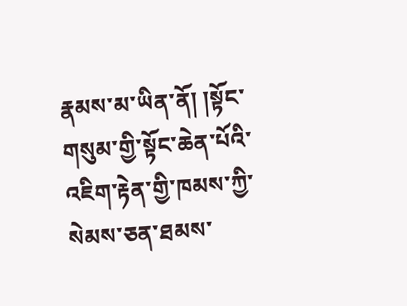རྣམས་མ་ཡིན་ནོ། །སྟོང་གསུམ་གྱི་སྟོང་ཆེན་པོའི་འཇིག་རྟེན་གྱི་ཁམས་ཀྱི་སེམས་ཅན་ཐམས་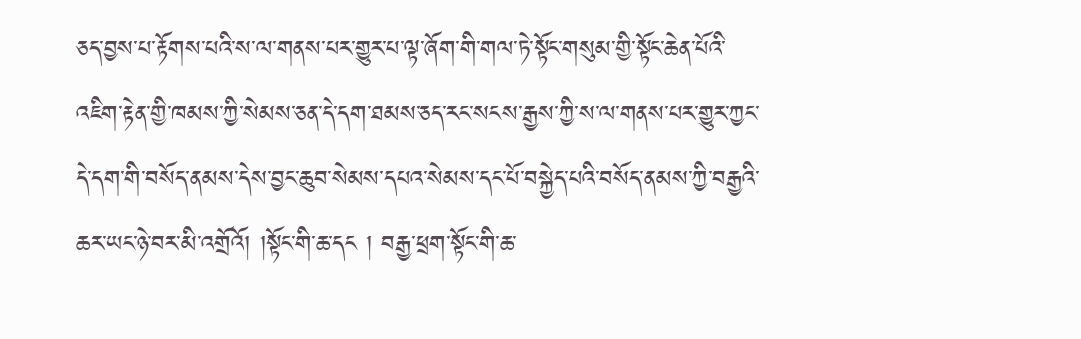ཅད་བྱས་པ་རྟོགས་པའི་ས་ལ་གནས་པར་གྱུར་པ་ལྟ་ཞོག་གི་གལ་ཏེ་སྟོང་གསུམ་གྱི་སྟོང་ཆེན་པོའི་འཇིག་རྟེན་གྱི་ཁམས་ཀྱི་སེམས་ཅན་དེ་དག་ཐམས་ཅད་རང་སངས་རྒྱས་ཀྱི་ས་ལ་གནས་པར་གྱུར་ཀྱང་དེ་དག་གི་བསོད་ནམས་དེས་བྱང་ཆུབ་སེམས་དཔའ་སེམས་དང་པོ་བསྐྱེད་པའི་བསོད་ནམས་ཀྱི་བརྒྱའི་ཆར་ཡང་ཉེ་བར་མི་འགྲོའོ། །སྟོང་གི་ཆ་དང ། བརྒྱ་ཕྲག་སྟོང་གི་ཆ་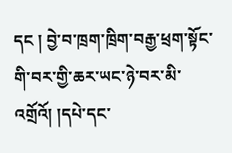དང ། བྱེ་བ་ཁྲག་ཁྲིག་བརྒྱ་ཕྲག་སྟོང་གི་བར་གྱི་ཆར་ཡང་ཉེ་བར་མི་འགྲོའོ། །དཔེ་དང་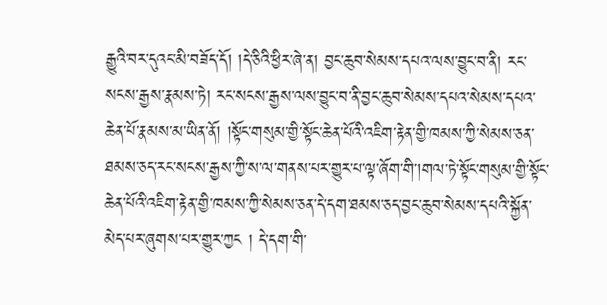རྒྱུའི་བར་དུའང་མི་བཟོད་དོ། །དེ་ཅིའི་ཕྱིར་ཞེ་ན། བྱང་ཆུབ་སེམས་དཔའ་ལས་བྱུང་བ་ནི། རང་སངས་རྒྱས་རྣམས་ཏེ། རང་སངས་རྒྱས་ལས་བྱུང་བ་ནི་བྱང་ཆུབ་སེམས་དཔའ་སེམས་དཔའ་ཆེན་པོ་རྣམས་མ་ཡིན་ནོ། །སྟོང་གསུམ་གྱི་སྟོང་ཆེན་པོའི་འཇིག་རྟེན་གྱི་ཁམས་ཀྱི་སེམས་ཅན་ཐམས་ཅད་རང་སངས་རྒྱས་ཀྱི་ས་ལ་གནས་པར་གྱུར་པ་ལྟ་ཞོག་གི་།གལ་ཏེ་སྟོང་གསུམ་གྱི་སྟོང་ཆེན་པོའི་འཇིག་རྟེན་གྱི་ཁམས་ཀྱི་སེམས་ཅན་དེ་དག་ཐམས་ཅད་བྱང་ཆུབ་སེམས་དཔའི་སྐྱོན་མེད་པར་ཞུགས་པར་གྱུར་ཀྱང ། དེ་དག་གི་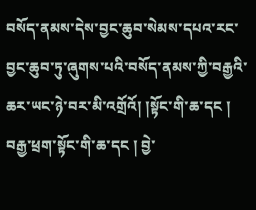བསོད་ནམས་དེས་བྱང་ཆུབ་སེམས་དཔའ་རང་བྱང་ཆུབ་ཏུ་ཞུགས་པའི་བསོད་ནམས་ཀྱི་བརྒྱའི་ཆར་ཡང་ཉེ་བར་མི་འགྲོའོ། །སྟོང་གི་ཆ་དང ། བརྒྱ་ཕྲག་སྟོང་གི་ཆ་དང ། བྱེ་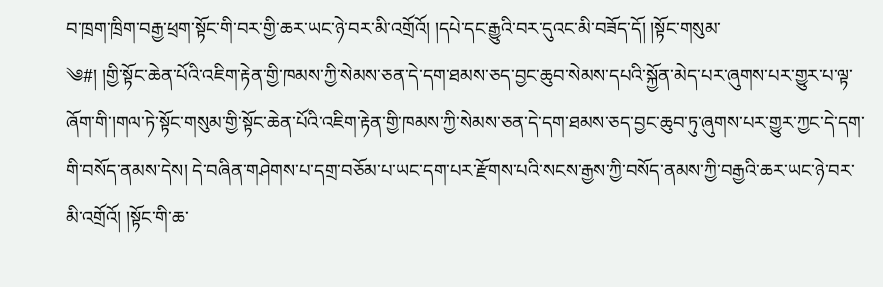བ་ཁྲག་ཁྲིག་བརྒྱ་ཕྲག་སྟོང་གི་བར་གྱི་ཆར་ཡང་ཉེ་བར་མི་འགྲོའོ། །དཔེ་དང་རྒྱུའི་བར་དུའང་མི་བཟོད་དོ། །སྟོང་གསུམ་
༄#། །གྱི་སྟོང་ཆེན་པོའི་འཇིག་རྟེན་གྱི་ཁམས་ཀྱི་སེམས་ཅན་དེ་དག་ཐམས་ཅད་བྱང་ཆུབ་སེམས་དཔའི་སྐྱོན་མེད་པར་ཞུགས་པར་གྱུར་པ་ལྟ་ཞོག་གི་།གལ་ཏེ་སྟོང་གསུམ་གྱི་སྟོང་ཆེན་པོའི་འཇིག་རྟེན་གྱི་ཁམས་ཀྱི་སེམས་ཅན་དེ་དག་ཐམས་ཅད་བྱང་ཆུབ་ཏུ་ཞུགས་པར་གྱུར་ཀྱང་དེ་དག་གི་བསོད་ནམས་དེས། དེ་བཞིན་གཤེགས་པ་དགྲ་བཅོམ་པ་ཡང་དག་པར་རྫོགས་པའི་སངས་རྒྱས་ཀྱི་བསོད་ནམས་ཀྱི་བརྒྱའི་ཆར་ཡང་ཉེ་བར་མི་འགྲོའོ། །སྟོང་གི་ཆ་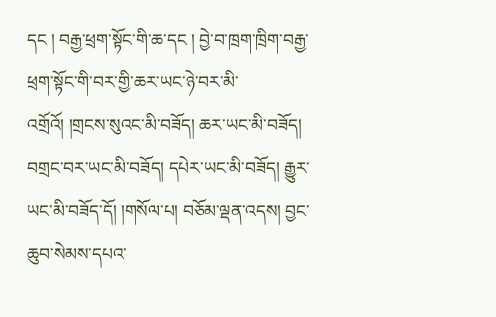དང ། བརྒྱ་ཕྲག་སྟོང་གི་ཆ་དང ། བྱེ་བ་ཁྲག་ཁྲིག་བརྒྱ་ཕྲག་སྟོང་གི་བར་གྱི་ཆར་ཡང་ཉེ་བར་མི་འགྲོའོ། །གྲངས་སུའང་མི་བཟོད། ཆར་ཡང་མི་བཟོད། བགྲང་བར་ཡང་མི་བཟོད། དཔེར་ཡང་མི་བཟོད། རྒྱུར་ཡང་མི་བཟོད་དོ། །གསོལ་པ། བཅོམ་ལྡན་འདས། བྱང་ཆུབ་སེམས་དཔའ་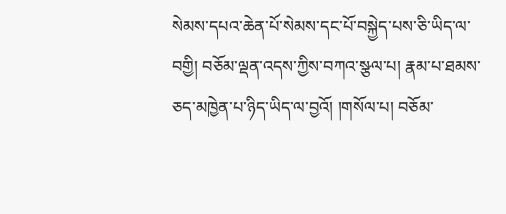སེམས་དཔའ་ཆེན་པོ་སེམས་དང་པོ་བསྐྱེད་པས་ཅི་ཡིད་ལ་བགྱི། བཅོམ་ལྡན་འདས་ཀྱིས་བཀའ་སྩལ་པ། རྣམ་པ་ཐམས་ཅད་མཁྱེན་པ་ཉིད་ཡིད་ལ་བྱའོ། །གསོལ་པ། བཅོམ་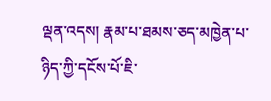ལྡན་འདས། རྣམ་པ་ཐམས་ཅད་མཁྱེན་པ་ཉིད་ཀྱི་དངོས་པོ་ཇི་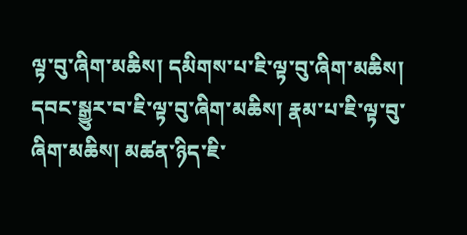ལྟ་བུ་ཞིག་མཆིས། དམིགས་པ་ཇི་ལྟ་བུ་ཞིག་མཆིས། དབང་སྒྱུར་བ་ཇི་ལྟ་བུ་ཞིག་མཆིས། རྣམ་པ་ཇི་ལྟ་བུ་ཞིག་མཆིས། མཚན་ཉིད་ཇི་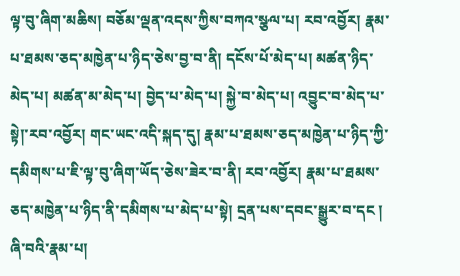ལྟ་བུ་ཞིག་མཆིས། བཅོམ་ལྡན་འདས་ཀྱིས་བཀའ་སྩལ་པ། རབ་འབྱོར། རྣམ་པ་ཐམས་ཅད་མཁྱེན་པ་ཉིད་ཅེས་བྱ་བ་ནི། དངོས་པོ་མེད་པ། མཚན་ཉིད་མེད་པ། མཚན་མ་མེད་པ། བྱེད་པ་མེད་པ། སྐྱེ་བ་མེད་པ། འབྱུང་བ་མེད་པ་
སྟེ།་རབ་འབྱོར། གང་ཡང་འདི་སྐད་དུ། རྣམ་པ་ཐམས་ཅད་མཁྱེན་པ་ཉིད་ཀྱི་དམིགས་པ་ཇི་ལྟ་བུ་ཞིག་ཡོད་ཅེས་ཟེར་བ་ནི། རབ་འབྱོར། རྣམ་པ་ཐམས་ཅད་མཁྱེན་པ་ཉིད་ནི་དམིགས་པ་མེད་པ་སྟེ། དྲན་པས་དབང་སྒྱུར་བ་དང ། ཞི་བའི་རྣམ་པ།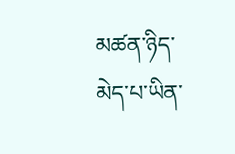མཚན་ཉིད་མེད་པ་ཡིན་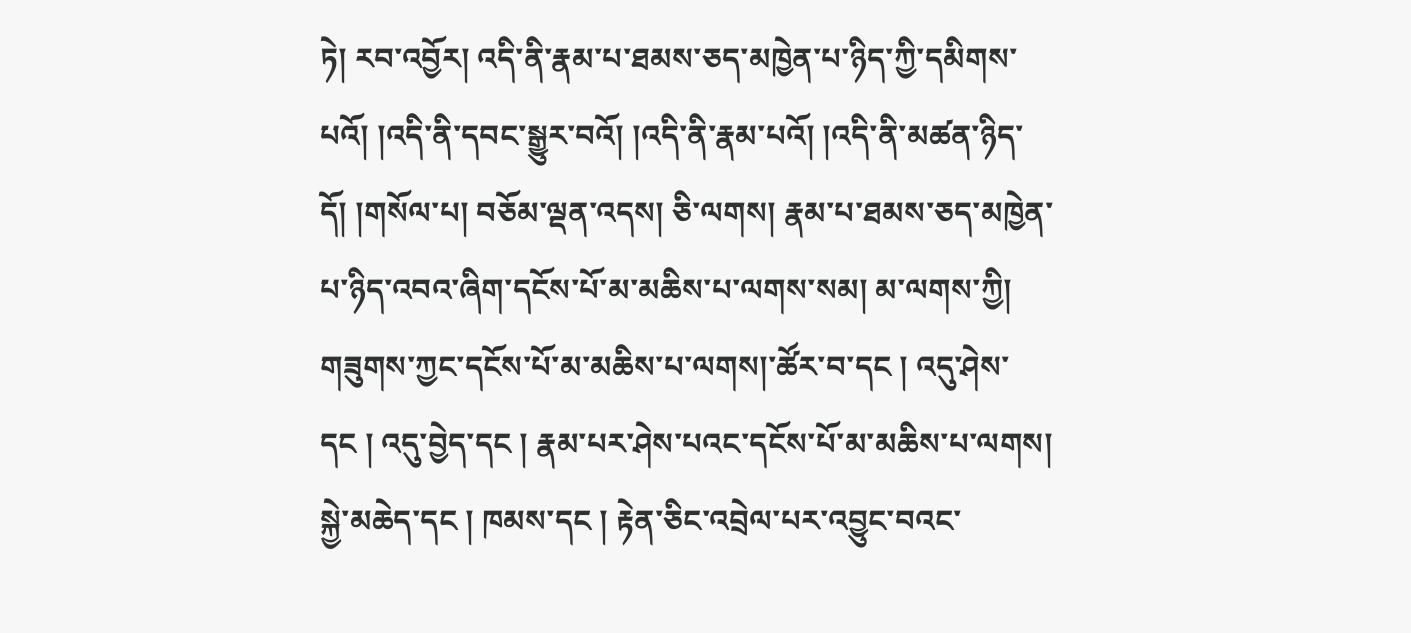ཏེ། རབ་འབྱོར། འདི་ནི་རྣམ་པ་ཐམས་ཅད་མཁྱེན་པ་ཉིད་ཀྱི་དམིགས་པའོ། །འདི་ནི་དབང་སྒྱུར་བའོ། །འདི་ནི་རྣམ་པའོ། །འདི་ནི་མཚན་ཉིད་དོ། །གསོལ་པ། བཅོམ་ལྡན་འདས། ཅི་ལགས། རྣམ་པ་ཐམས་ཅད་མཁྱེན་པ་ཉིད་འབའ་ཞིག་དངོས་པོ་མ་མཆིས་པ་ལགས་སམ། མ་ལགས་ཀྱི། གཟུགས་ཀྱང་དངོས་པོ་མ་མཆིས་པ་ལགས།་ཚོར་བ་དང ། འདུ་ཤེས་དང ། འདུ་བྱེད་དང ། རྣམ་པར་ཤེས་པའང་དངོས་པོ་མ་མཆིས་པ་ལགས། སྐྱེ་མཆེད་དང ། ཁམས་དང ། རྟེན་ཅིང་འབྲེལ་པར་འབྱུང་བའང་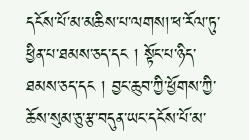དངོས་པོ་མ་མཆིས་པ་ལགས།་ཕ་རོལ་ཏུ་ཕྱིན་པ་ཐམས་ཅད་དང ། སྟོང་པ་ཉིད་ཐམས་ཅད་དང ། བྱང་ཆུབ་ཀྱི་ཕྱོགས་ཀྱི་ཆོས་སུམ་ཅུ་རྩ་བདུན་ཡང་དངོས་པོ་མ་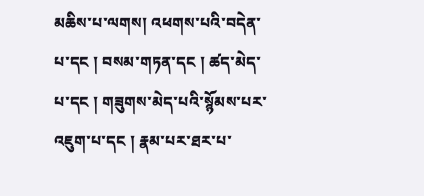མཆིས་པ་ལགས། འཕགས་པའི་བདེན་པ་དང ། བསམ་གཏན་དང ། ཚད་མེད་པ་དང ། གཟུགས་མེད་པའི་སྙོམས་པར་འཇུག་པ་དང ། རྣམ་པར་ཐར་པ་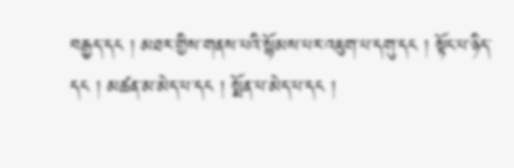བརྒྱད་དང ། མཐར་གྱིས་གནས་པའི་སྙོམས་པར་འཇུག་པ་དགུ་དང ། སྟོང་པ་ཉིད་དང ། མཚན་མ་མེད་པ་དང ། སྨོན་པ་མེད་པ་དང །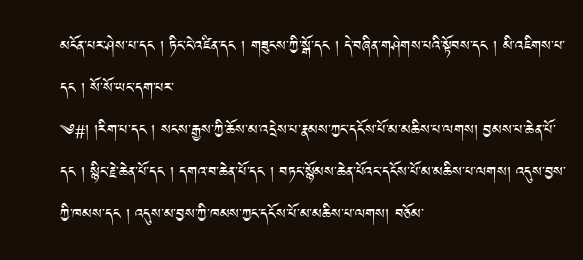མངོན་པར་ཤེས་པ་དང ། ཏིང་ངེ་འཛིན་དང ། གཟུངས་ཀྱི་སྒོ་དང ། དེ་བཞིན་གཤེགས་པའི་སྟོབས་དང ། མི་འཇིགས་པ་དང ། སོ་སོ་ཡང་དག་པར་
༄#། །རིག་པ་དང ། སངས་རྒྱས་ཀྱི་ཆོས་མ་འདྲེས་པ་རྣམས་ཀྱང་དངོས་པོ་མ་མཆིས་པ་ལགས། བྱམས་པ་ཆེན་པོ་དང ། སྙིང་རྗེ་ཆེན་པོ་དང ། དགའ་བ་ཆེན་པོ་དང ། བཏང་སྙོམས་ཆེན་པོའང་དངོས་པོ་མ་མཆིས་པ་ལགས། འདུས་བྱས་ཀྱི་ཁམས་དང ། འདུས་མ་བྱས་ཀྱི་ཁམས་ཀྱང་དངོས་པོ་མ་མཆིས་པ་ལགས། བཅོམ་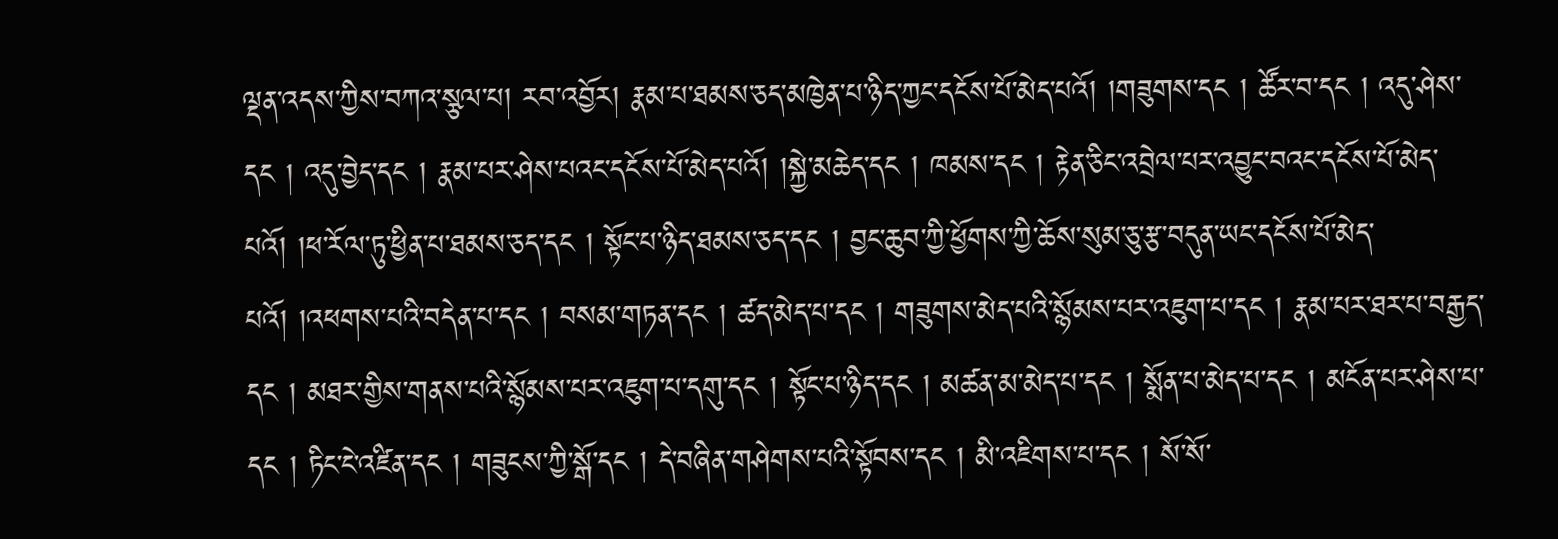ལྡན་འདས་ཀྱིས་བཀའ་སྩལ་པ། རབ་འབྱོར། རྣམ་པ་ཐམས་ཅད་མཁྱེན་པ་ཉིད་ཀྱང་དངོས་པོ་མེད་པའོ། །གཟུགས་དང ། ཚོར་བ་དང ། འདུ་ཤེས་དང ། འདུ་བྱེད་དང ། རྣམ་པར་ཤེས་པའང་དངོས་པོ་མེད་པའོ། །སྐྱེ་མཆེད་དང ། ཁམས་དང ། རྟེན་ཅིང་འབྲེལ་པར་འབྱུང་བའང་དངོས་པོ་མེད་པའོ། །ཕ་རོལ་ཏུ་ཕྱིན་པ་ཐམས་ཅད་དང ། སྟོང་པ་ཉིད་ཐམས་ཅད་དང ། བྱང་ཆུབ་ཀྱི་ཕྱོགས་ཀྱི་ཆོས་སུམ་ཅུ་རྩ་བདུན་ཡང་དངོས་པོ་མེད་པའོ། །འཕགས་པའི་བདེན་པ་དང ། བསམ་གཏན་དང ། ཚད་མེད་པ་དང ། གཟུགས་མེད་པའི་སྙོམས་པར་འཇུག་པ་དང ། རྣམ་པར་ཐར་པ་བརྒྱད་དང ། མཐར་གྱིས་གནས་པའི་སྙོམས་པར་འཇུག་པ་དགུ་དང ། སྟོང་པ་ཉིད་དང ། མཚན་མ་མེད་པ་དང ། སྨོན་པ་མེད་པ་དང ། མངོན་པར་ཤེས་པ་དང ། ཏིང་ངེ་འཛིན་དང ། གཟུངས་ཀྱི་སྒོ་དང ། དེ་བཞིན་གཤེགས་པའི་སྟོབས་དང ། མི་འཇིགས་པ་དང ། སོ་སོ་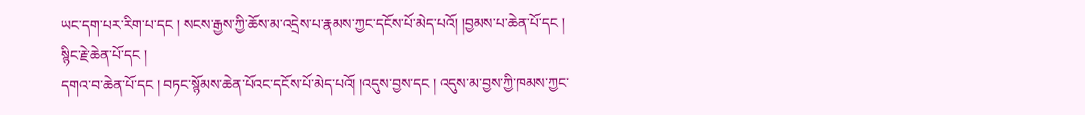ཡང་དག་པར་རིག་པ་དང ། སངས་རྒྱས་ཀྱི་ཆོས་མ་འདྲེས་པ་རྣམས་ཀྱང་དངོས་པོ་མེད་པའོ། །བྱམས་པ་ཆེན་པོ་དང ། སྙིང་རྗེ་ཆེན་པོ་དང །
དགའ་བ་ཆེན་པོ་དང ། བཏང་སྙོམས་ཆེན་པོའང་དངོས་པོ་མེད་པའོ། །འདུས་བྱས་དང ། འདུས་མ་བྱས་ཀྱི་ཁམས་ཀྱང་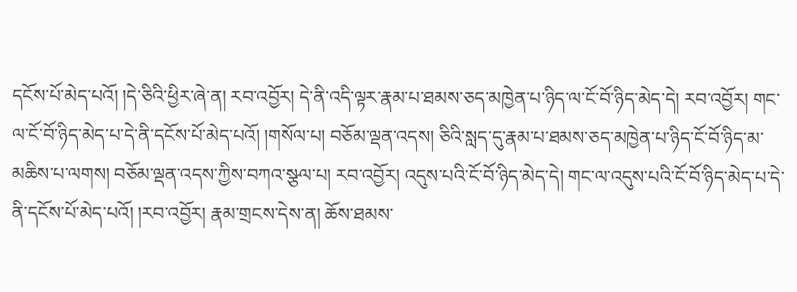དངོས་པོ་མེད་པའོ། །དེ་ཅིའི་ཕྱིར་ཞེ་ན། རབ་འབྱོར། དེ་ནི་འདི་ལྟར་རྣམ་པ་ཐམས་ཅད་མཁྱེན་པ་ཉིད་ལ་ངོ་བོ་ཉིད་མེད་དེ། རབ་འབྱོར། གང་ལ་ངོ་བོ་ཉིད་མེད་པ་དེ་ནི་དངོས་པོ་མེད་པའོ། །གསོལ་པ། བཅོམ་ལྡན་འདས། ཅིའི་སླད་དུ་རྣམ་པ་ཐམས་ཅད་མཁྱེན་པ་ཉིད་ངོ་བོ་ཉིད་མ་མཆིས་པ་ལགས། བཅོམ་ལྡན་འདས་ཀྱིས་བཀའ་སྩལ་པ། རབ་འབྱོར། འདུས་པའི་ངོ་བོ་ཉིད་མེད་དེ། གང་ལ་འདུས་པའི་ངོ་བོ་ཉིད་མེད་པ་དེ་ནི་དངོས་པོ་མེད་པའོ། །རབ་འབྱོར། རྣམ་གྲངས་དེས་ན། ཆོས་ཐམས་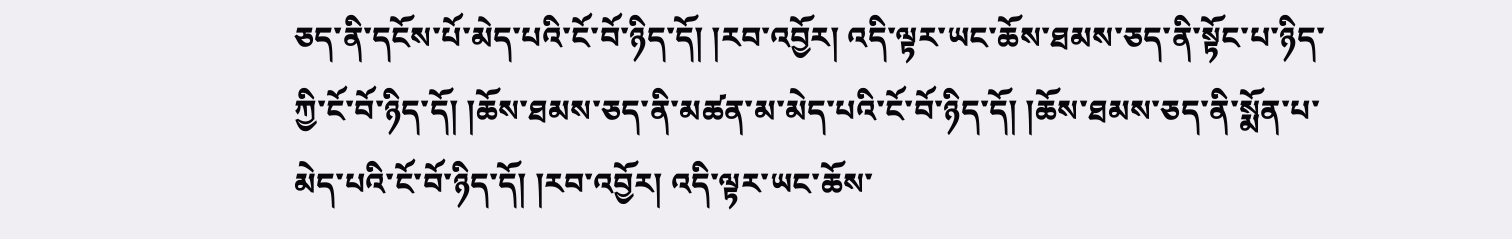ཅད་ནི་དངོས་པོ་མེད་པའི་ངོ་བོ་ཉིད་དོ། །རབ་འབྱོར། འདི་ལྟར་ཡང་ཆོས་ཐམས་ཅད་ནི་སྟོང་པ་ཉིད་ཀྱི་ངོ་བོ་ཉིད་དོ། །ཆོས་ཐམས་ཅད་ནི་མཚན་མ་མེད་པའི་ངོ་བོ་ཉིད་དོ། །ཆོས་ཐམས་ཅད་ནི་སྨོན་པ་མེད་པའི་ངོ་བོ་ཉིད་དོ། །རབ་འབྱོར། འདི་ལྟར་ཡང་ཆོས་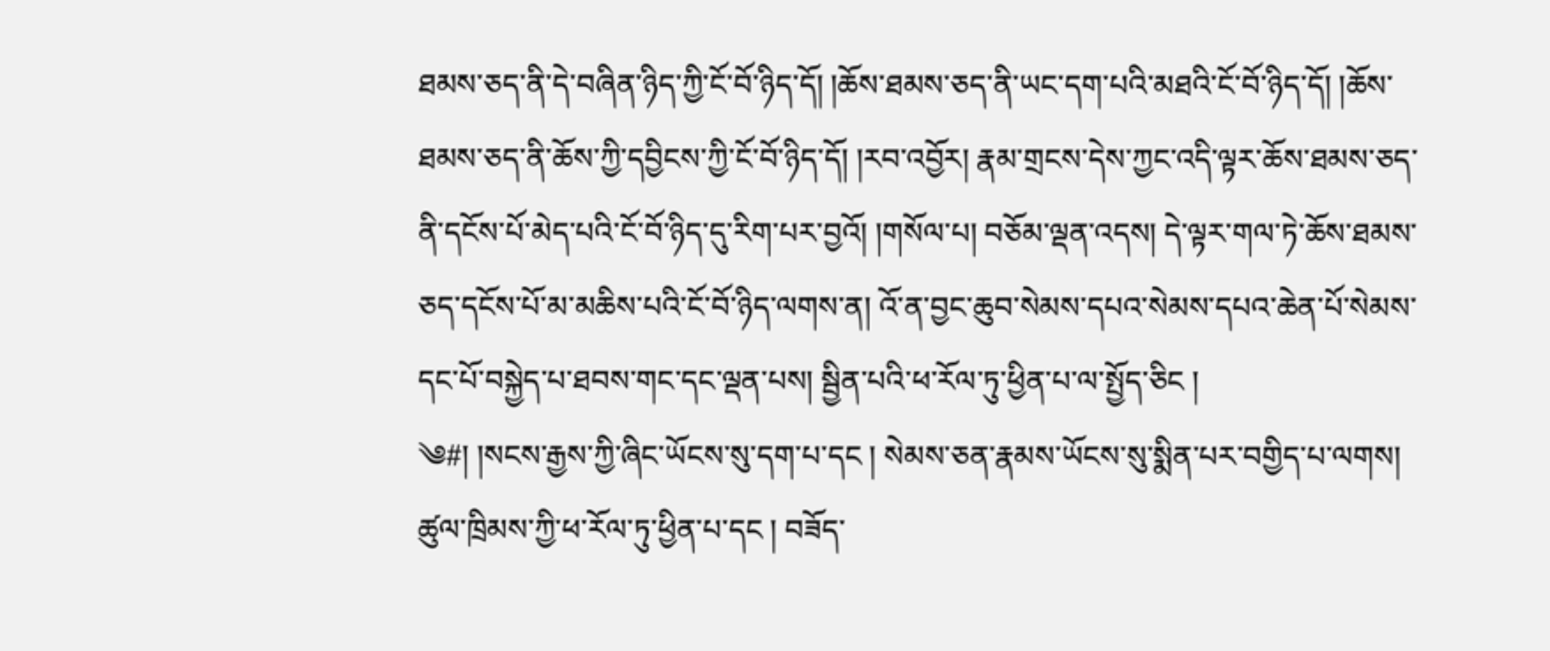ཐམས་ཅད་ནི་དེ་བཞིན་ཉིད་ཀྱི་ངོ་བོ་ཉིད་དོ། །ཆོས་ཐམས་ཅད་ནི་ཡང་དག་པའི་མཐའི་ངོ་བོ་ཉིད་དོ། །ཆོས་ཐམས་ཅད་ནི་ཆོས་ཀྱི་དབྱིངས་ཀྱི་ངོ་བོ་ཉིད་དོ། །རབ་འབྱོར། རྣམ་གྲངས་དེས་ཀྱང་འདི་ལྟར་ཆོས་ཐམས་ཅད་ནི་དངོས་པོ་མེད་པའི་ངོ་བོ་ཉིད་དུ་རིག་པར་བྱའོ། །གསོལ་པ། བཅོམ་ལྡན་འདས། དེ་ལྟར་གལ་ཏེ་ཆོས་ཐམས་ཅད་དངོས་པོ་མ་མཆིས་པའི་ངོ་བོ་ཉིད་ལགས་ན། འོ་ན་བྱང་ཆུབ་སེམས་དཔའ་སེམས་དཔའ་ཆེན་པོ་སེམས་དང་པོ་བསྐྱེད་པ་ཐབས་གང་དང་ལྡན་པས། སྦྱིན་པའི་ཕ་རོལ་ཏུ་ཕྱིན་པ་ལ་སྤྱོད་ཅིང །
༄#། །སངས་རྒྱས་ཀྱི་ཞིང་ཡོངས་སུ་དག་པ་དང ། སེམས་ཅན་རྣམས་ཡོངས་སུ་སྨིན་པར་བགྱིད་པ་ལགས། ཚུལ་ཁྲིམས་ཀྱི་ཕ་རོལ་ཏུ་ཕྱིན་པ་དང ། བཟོད་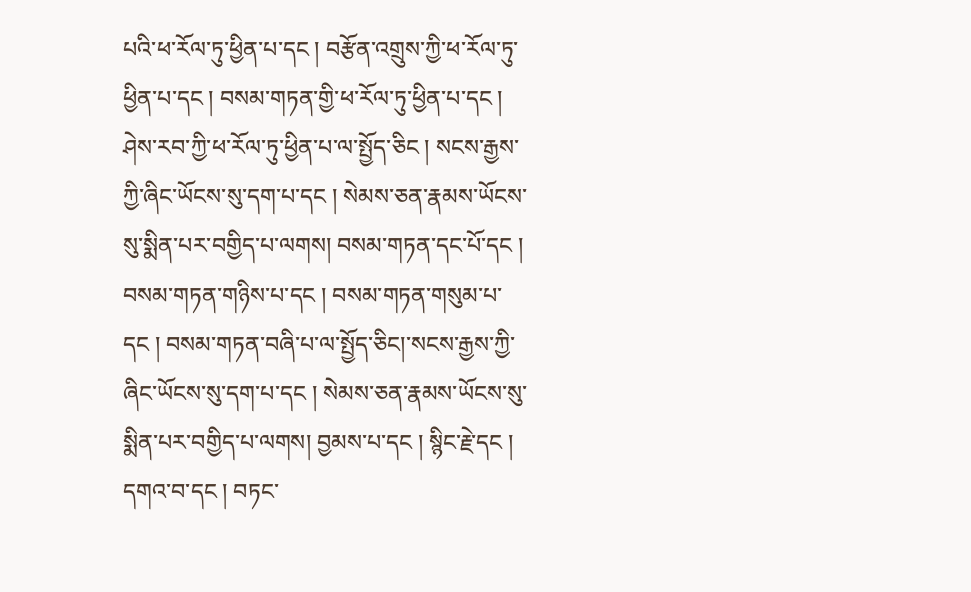པའི་ཕ་རོལ་ཏུ་ཕྱིན་པ་དང ། བརྩོན་འགྲུས་ཀྱི་ཕ་རོལ་ཏུ་ཕྱིན་པ་དང ། བསམ་གཏན་གྱི་ཕ་རོལ་ཏུ་ཕྱིན་པ་དང ། ཤེས་རབ་ཀྱི་ཕ་རོལ་ཏུ་ཕྱིན་པ་ལ་སྤྱོད་ཅིང ། སངས་རྒྱས་ཀྱི་ཞིང་ཡོངས་སུ་དག་པ་དང ། སེམས་ཅན་རྣམས་ཡོངས་སུ་སྨིན་པར་བགྱིད་པ་ལགས། བསམ་གཏན་དང་པོ་དང ། བསམ་གཏན་གཉིས་པ་དང ། བསམ་གཏན་གསུམ་པ་དང ། བསམ་གཏན་བཞི་པ་ལ་སྤྱོད་ཅིང།་སངས་རྒྱས་ཀྱི་ཞིང་ཡོངས་སུ་དག་པ་དང ། སེམས་ཅན་རྣམས་ཡོངས་སུ་སྨིན་པར་བགྱིད་པ་ལགས། བྱམས་པ་དང ། སྙིང་རྗེ་དང ། དགའ་བ་དང ། བཏང་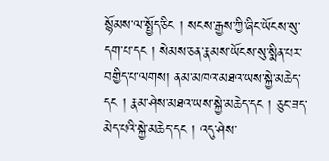སྙོམས་ལ་སྤྱོད་ཅིང ། སངས་རྒྱས་ཀྱི་ཞིང་ཡོངས་སུ་དག་པ་དང ། སེམས་ཅན་རྣམས་ཡོངས་སུ་སྨིན་པར་བགྱིད་པ་ལགས། ནམ་མཁའ་མཐའ་ཡས་སྐྱེ་མཆེད་དང ། རྣམ་ཤེས་མཐའ་ཡས་སྐྱེ་མཆེད་དང ། ཅུང་ཟད་མེད་པའི་སྐྱེ་མཆེད་དང ། འདུ་ཤེས་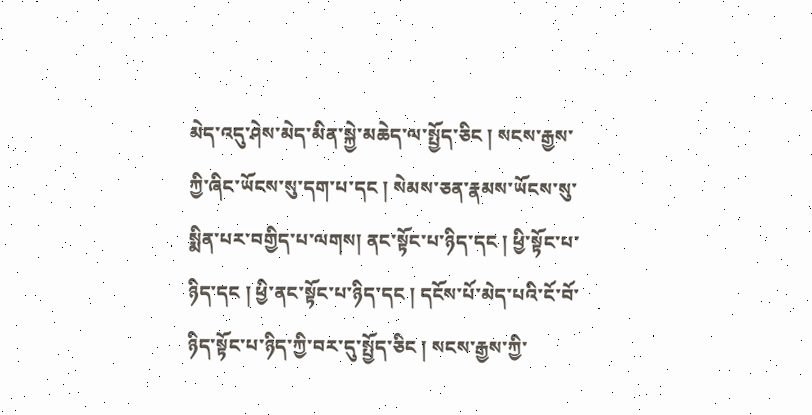མེད་འདུ་ཤེས་མེད་མིན་སྐྱེ་མཆེད་ལ་སྤྱོད་ཅིང ། སངས་རྒྱས་ཀྱི་ཞིང་ཡོངས་སུ་དག་པ་དང ། སེམས་ཅན་རྣམས་ཡོངས་སུ་སྨིན་པར་བགྱིད་པ་ལགས། ནང་སྟོང་པ་ཉིད་དང ། ཕྱི་སྟོང་པ་ཉིད་དང ། ཕྱི་ནང་སྟོང་པ་ཉིད་དང ། དངོས་པོ་མེད་པའི་ངོ་བོ་ཉིད་སྟོང་པ་ཉིད་ཀྱི་བར་དུ་སྤྱོད་ཅིང ། སངས་རྒྱས་ཀྱི་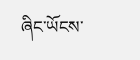ཞིང་ཡོངས་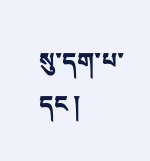སུ་དག་པ་དང །